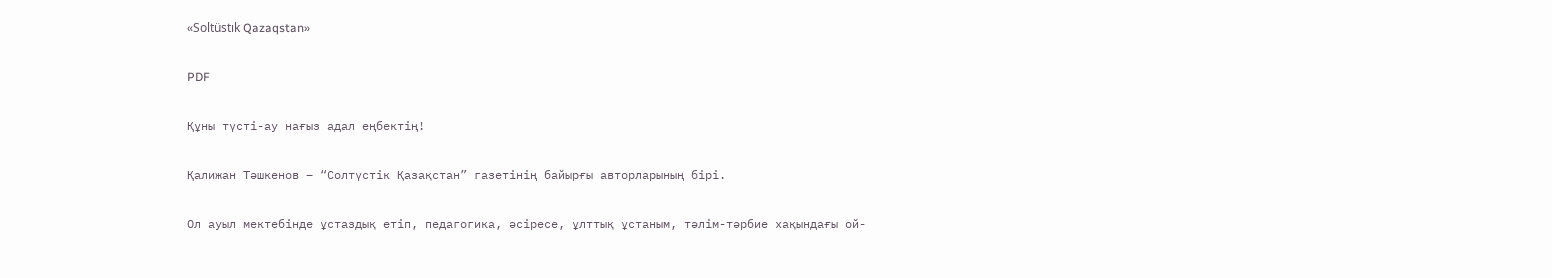«Soltüstık Qazaqstan»

PDF

Құны түсті-ау нағыз адал еңбектің!

Қалижан Тәшкенов – “Солтүстік Қазақстан” газетінің байырғы авторларының бірі.

Ол ауыл мектебінде ұстаздық етіп, педагогика, әсіресе, ұлттық ұстаным, тәлім-тәрбие хақындағы ой-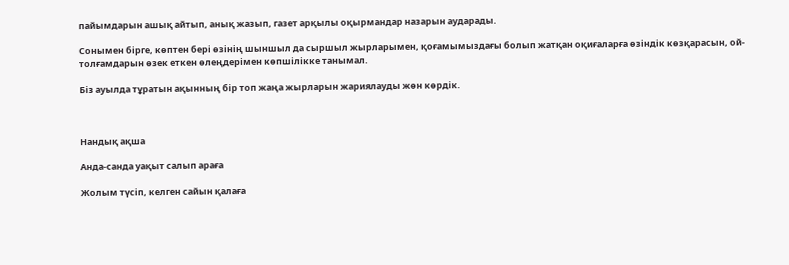пайымдарын ашық айтып, анық жазып, газет арқылы оқырмандар назарын аударады.

Сонымен бірге, көптен бері өзінің шыншыл да сыршыл жырларымен, қоғамымыздағы болып жатқан оқиғаларға өзіндік көзқарасын, ой-толғамдарын өзек еткен өлеңдерімен көпшілікке танымал.

Біз ауылда тұратын ақынның бір топ жаңа жырларын жариялауды жөн көрдік.



Нандық ақша

Анда-санда уақыт салып араға

Жолым түсіп, келген сайын қалаға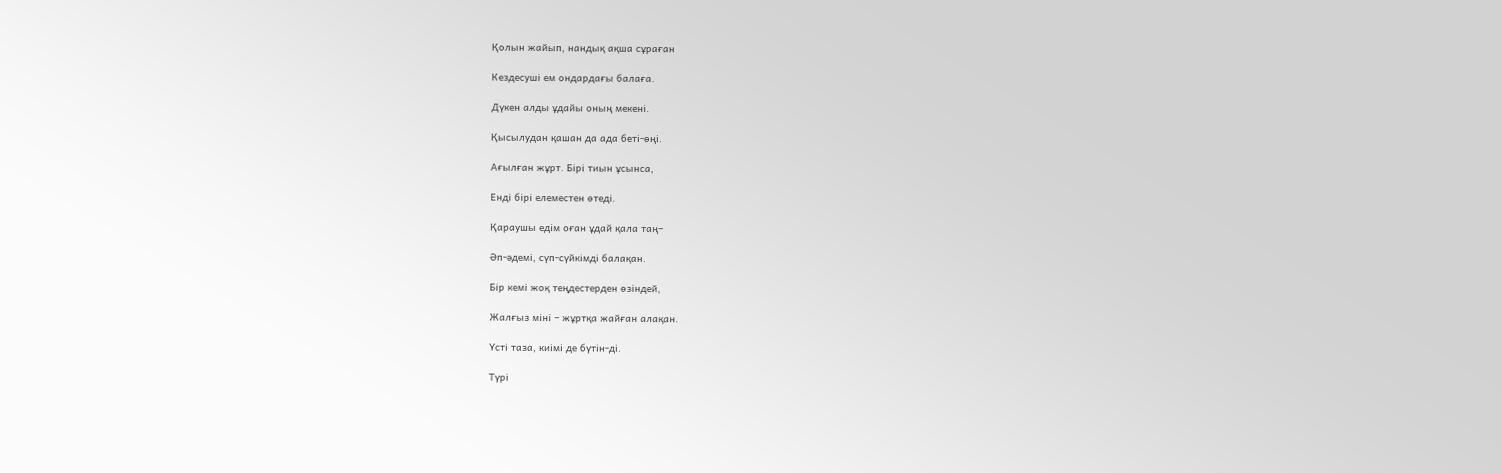Қолын жайып, нандық ақша сұраған

Кездесуші ем ондардағы балаға.

Дүкен алды ұдайы оның мекені.

Қысылудан қашан да ада беті-өңі.

Ағылған жұрт. Бірі тиын ұсынса,

Енді бірі елеместен өтеді.

Қараушы едім оған ұдай қала таң–

Әп-әдемі, сүп-сүйкімді балақан.

Бір кемі жоқ теңдестерден өзіндей,

Жалғыз міні – жұртқа жайған алақан.

Үсті таза, киімі де бүтін-ді.

Түрі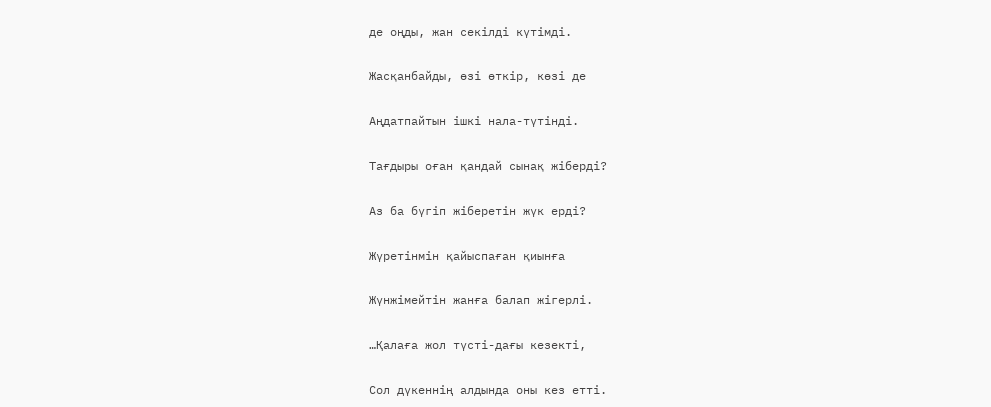де оңды, жан секілді күтімді.

Жасқанбайды, өзі өткір, көзі де

Аңдатпайтын ішкі нала-түтінді.

Тағдыры оған қандай сынақ жіберді?

Аз ба бүгіп жіберетін жүк ерді?

Жүретінмін қайыспаған қиынға

Жүнжімейтін жанға балап жігерлі.

…Қалаға жол түсті-дағы кезекті,

Сол дүкеннің алдында оны кез етті.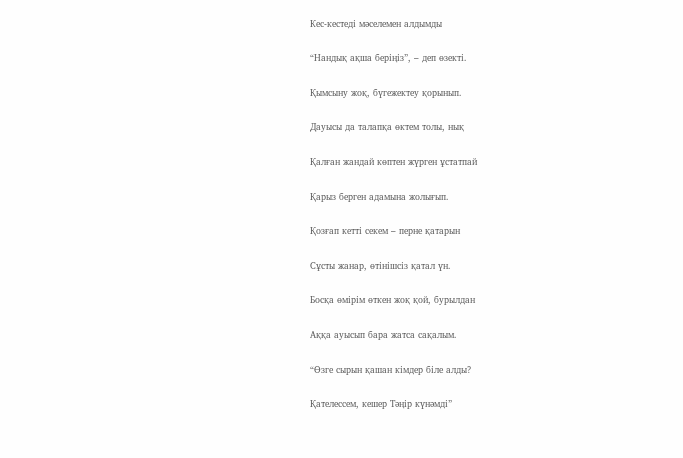Кес-кестеді мәселемен алдымды

“Нандық ақша беріңіз”, – деп өзекті.

Қымсыну жоқ, бүгежектеу қорынып.

Дауысы да талапқа өктем толы, нық

Қалған жандай көптен жүрген ұстатпай

Қарыз берген адамына жолығып.

Қозғап кетті секем – перне қатарын

Сұсты жанар, өтінішсіз қатал үн.

Босқа өмірім өткен жоқ қой, бурылдан

Аққа ауысып бара жатса сақалым.

“Өзге сырын қашан кімдер біле алды?

Қателессем, кешер Тәңір күнәмді”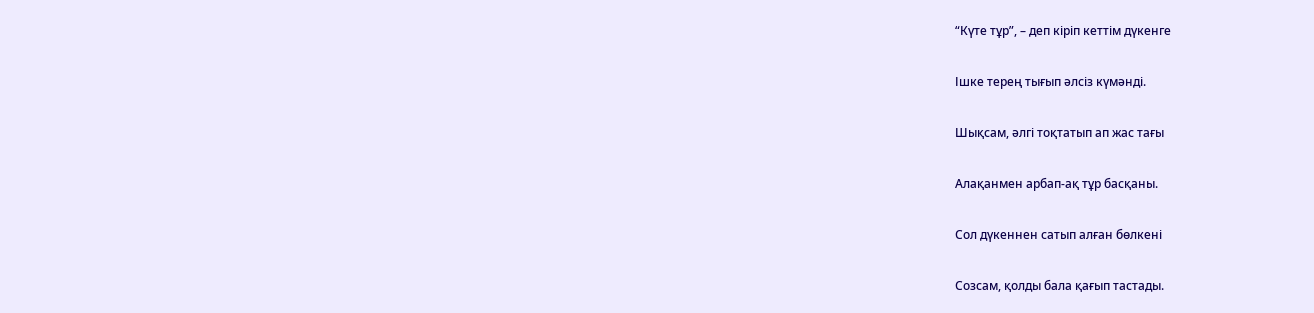“Күте тұр”, – деп кіріп кеттім дүкенге

Ішке терең тығып әлсіз күмәнді.

Шықсам, әлгі тоқтатып ап жас тағы

Алақанмен арбап-ақ тұр басқаны.

Сол дүкеннен сатып алған бөлкені

Созсам, қолды бала қағып тастады.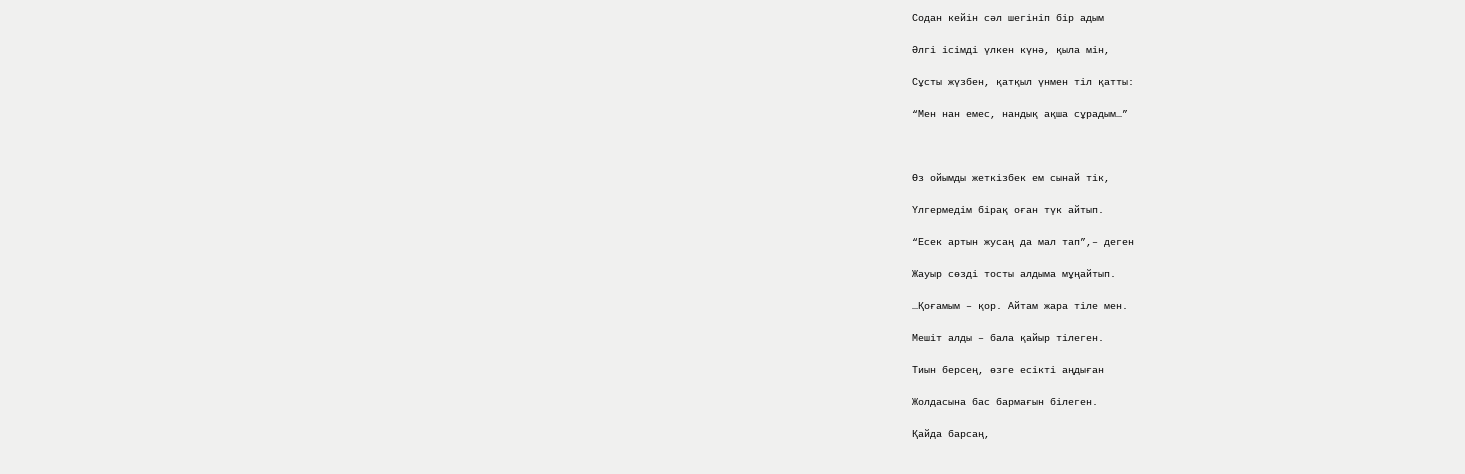Содан кейін сәл шегініп бір адым

Әлгі ісімді үлкен күнә, қыла мін,

Сұсты жүзбен, қатқыл үнмен тіл қатты:

“Мен нан емес, нандық ақша сұрадым…”



Өз ойымды жеткізбек ем сынай тік,

Үлгермедім бірақ оған түк айтып.

“Есек артын жусаң да мал тап”,– деген

Жауыр сөзді тосты алдыма мұңайтып.

…Қоғамым – қор. Айтам жара тіле мен.

Мешіт алды – бала қайыр тілеген.

Тиын берсең, өзге есікті аңдыған

Жолдасына бас бармағын білеген.

Қайда барсаң,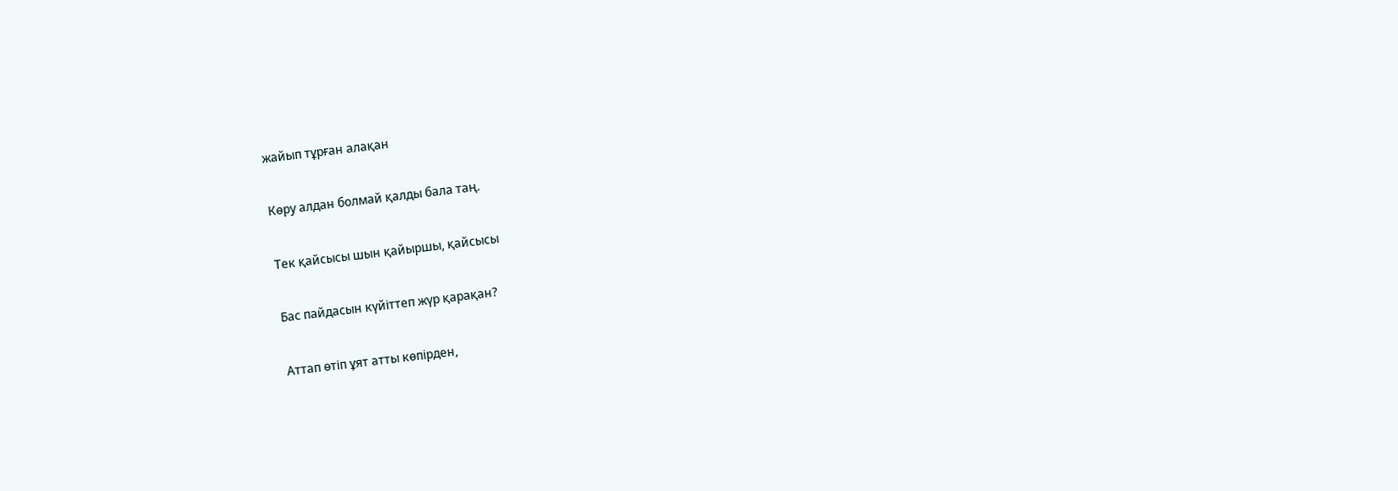жайып тұрған алақан

Көру алдан болмай қалды бала таң.

Тек қайсысы шын қайыршы, қайсысы

Бас пайдасын күйіттеп жүр қарақан?

Аттап өтіп ұят атты көпірден,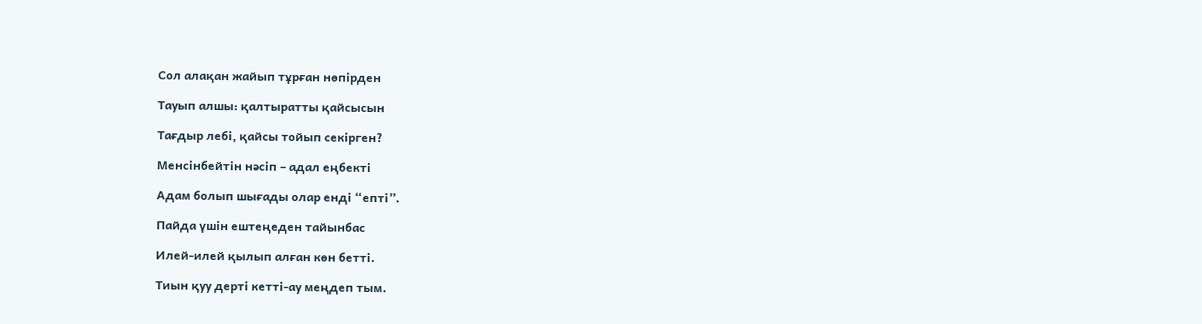Сол алақан жайып тұрған нөпірден

Тауып алшы: қалтыратты қайсысын

Тағдыр лебі, қайсы тойып секірген?

Менсінбейтін нәсіп – адал еңбекті

Адам болып шығады олар енді “епті”.

Пайда үшін ештеңеден тайынбас

Илей-илей қылып алған көн бетті.

Тиын қуу дерті кетті-ау меңдеп тым.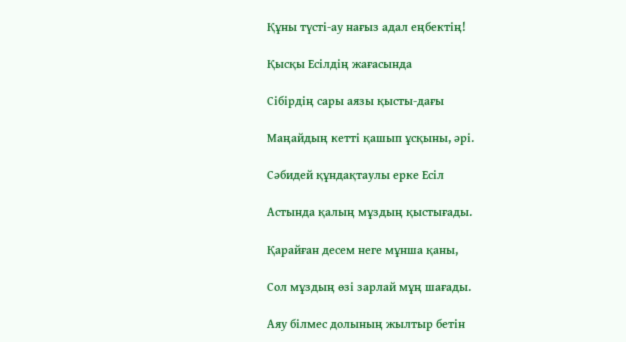Құны түсті-ау нағыз адал еңбектің!

Қысқы Есілдің жағасында

Сібірдің сары аязы қысты-дағы

Маңайдың кетті қашып ұсқыны, әрі.

Сәбидей құндақтаулы ерке Есіл

Астында қалың мұздың қыстығады.

Қарайған десем неге мұнша қаны,

Сол мұздың өзі зарлай мұң шағады.

Аяу білмес долының жылтыр бетін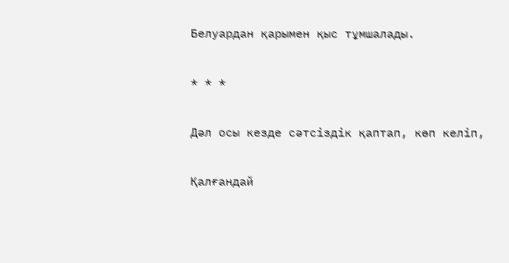Белуардан қарымен қыс тұмшалады.

* * *

Дәл осы кезде сәтсіздік қаптап, көп келіп,

Қалғандай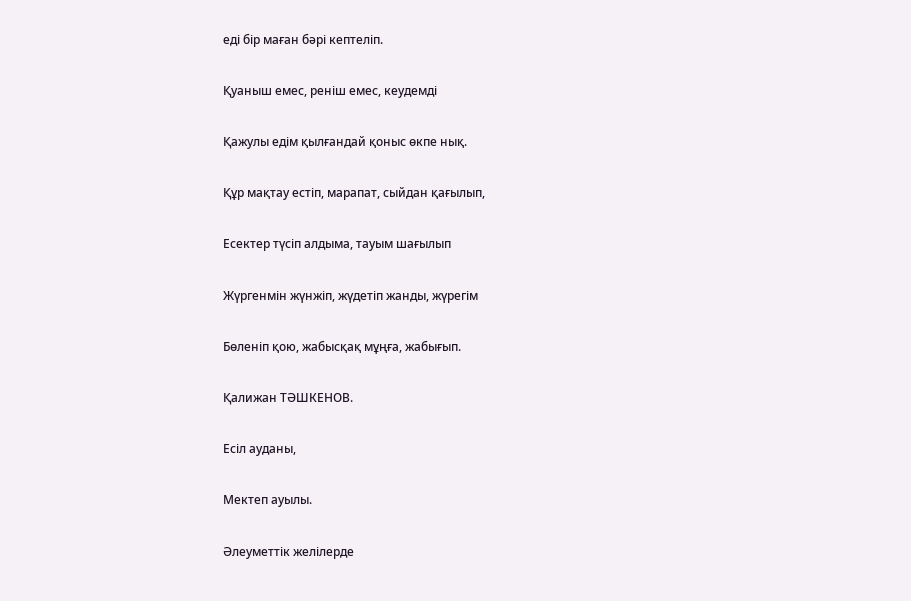еді бір маған бәрі кептеліп.

Қуаныш емес, реніш емес, кеудемді

Қажулы едім қылғандай қоныс өкпе нық.

Құр мақтау естіп, марапат, сыйдан қағылып,

Есектер түсіп алдыма, тауым шағылып

Жүргенмін жүнжіп, жүдетіп жанды, жүрегім

Бөленіп қою, жабысқақ мұңға, жабығып.

Қалижан ТӘШКЕНОВ.

Есіл ауданы,

Мектеп ауылы.

Әлеуметтік желілерде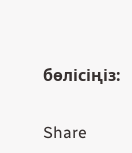бөлісіңіз:

Share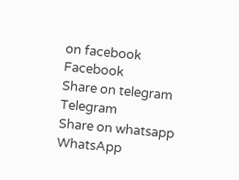on facebook
Facebook
Share on telegram
Telegram
Share on whatsapp
WhatsApp